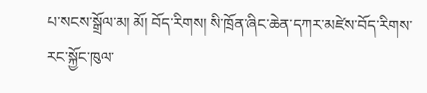པ་སངས་སྒྲོལ་མ། མོ། བོད་རིགས། སི་ཁྲོན་ཞིང་ཆེན་དཀར་མཛེས་བོད་རིགས་རང་སྐྱོང་ཁུལ་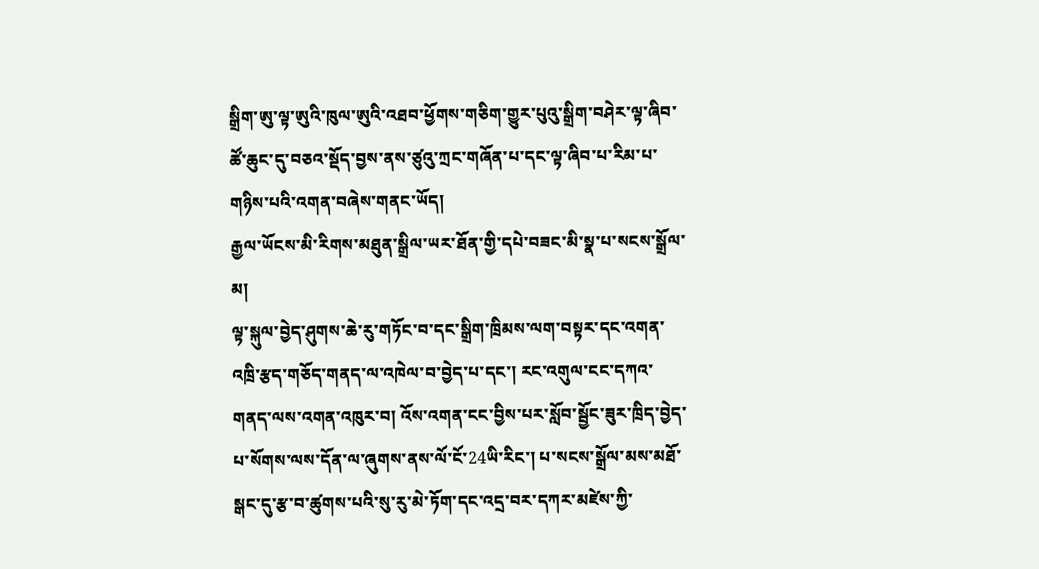སྒྲིག་ཨུ་ལྟ་ཨུའི་ཁུལ་ཨུའི་འཐབ་ཕྱོགས་གཅིག་གྱུར་པུའུ་སྒྲིག་བཤེར་ལྟ་ཞིབ་ཚོ་ཆུང་དུ་བཅའ་སྡོད་བྱས་ནས་ཙུའུ་ཀྲང་གཞོན་པ་དང་ལྟ་ཞིབ་པ་རིམ་པ་གཉིས་པའི་འགན་བཞེས་གནང་ཡོད།
རྒྱལ་ཡོངས་མི་རིགས་མཐུན་སྒྲིལ་ཡར་ཐོན་གྱི་དཔེ་བཟང་མི་སྣ་པ་སངས་སྒྲོལ་མ།
ལྟ་སྐུལ་བྱེད་ཤུགས་ཆེ་རུ་གཏོང་བ་དང་སྒྲིག་ཁྲིམས་ལག་བསྟར་དང་འགན་འཁྲི་རྩད་གཅོད་གནད་ལ་འཁེལ་བ་བྱེད་པ་དང་། རང་འགུལ་ངང་དཀའ་གནད་ལས་འགན་འཁུར་བ། འོས་འགན་ངང་བྱིས་པར་སློབ་སྦྱོང་ཟུར་ཁྲིད་བྱེད་པ་སོགས་ལས་དོན་ལ་ཞུགས་ནས་ལོ་ངོ་24ཡི་རིང་། པ་སངས་སྒྲོལ་མས་མཐོ་སྒང་དུ་རྩ་བ་ཚུགས་པའི་སུ་རུ་མེ་ཏོག་དང་འདྲ་བར་དཀར་མཛེས་ཀྱི་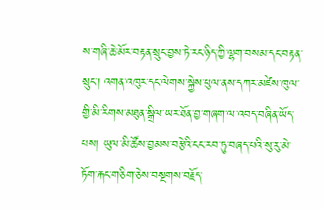ས་གཞི་ཆེ་མོར་བརྟན་སྲུང་བྱས་ཏེ་རང་ཉིད་ཀྱི་ལྷག་བསམ་དང་བརྟན་སྲུང་། འགན་འཁུར་དང་ལེགས་སྐྱེས་ཕུལ་ནས་དཀར་མཛེས་ཁུལ་གྱི་མི་རིགས་མཐུན་སྒྲིལ་ཡར་ཐོན་བྱ་གཞག་ལ་འབད་བཞིན་ཡོད་པས། ཡུལ་མི་ཚོས་བྱམས་བརྩེའི་ངང་རབ་ཏུ་བཞད་པའི་སུ་རུ་མེ་ཏོག་རྐང་གཅིག་ཅེས་བསྔགས་བརྗོད་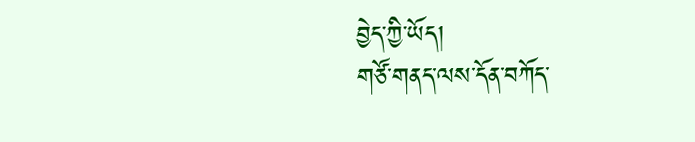བྱེད་ཀྱི་ཡོད།
གཙོ་གནད་ལས་དོན་བཀོད་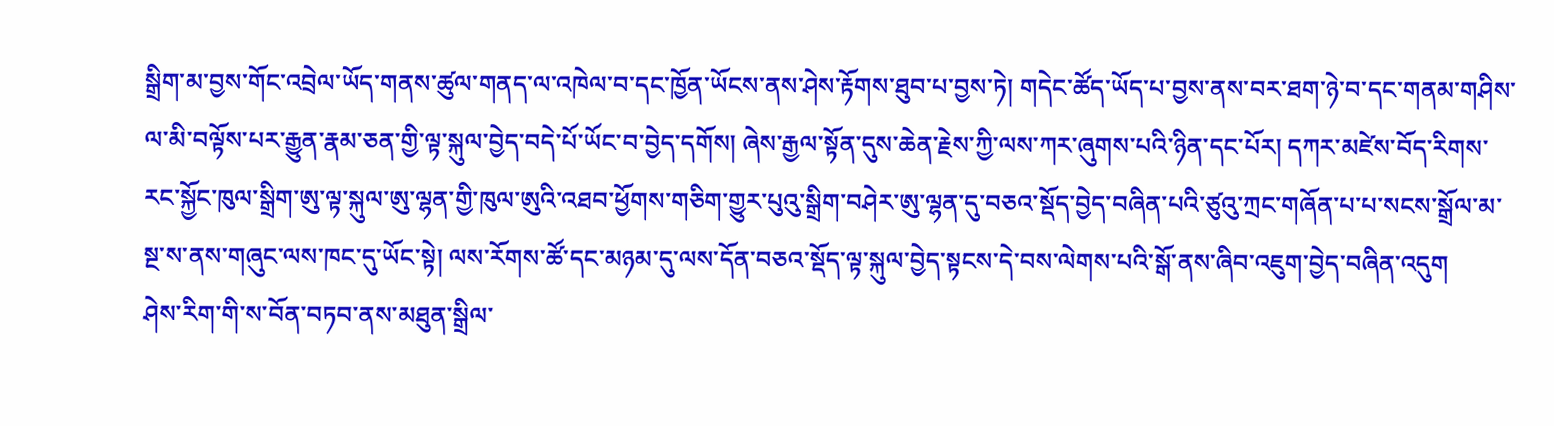སྒྲིག་མ་བྱས་གོང་འབྲེལ་ཡོད་གནས་ཚུལ་གནད་ལ་འཁེལ་བ་དང་ཁྱོན་ཡོངས་ནས་ཤེས་རྟོགས་ཐུབ་པ་བྱས་ཏེ། གདེང་ཚོད་ཡོད་པ་བྱས་ནས་བར་ཐག་ཉེ་བ་དང་གནམ་གཤིས་ལ་མི་བལྟོས་པར་རྒྱུན་རྣམ་ཅན་གྱི་ལྟ་སྐུལ་བྱེད་བདེ་པོ་ཡོང་བ་བྱེད་དགོས། ཞེས་རྒྱལ་སྟོན་དུས་ཆེན་རྗེས་ཀྱི་ལས་ཀར་ཞུགས་པའི་ཉིན་དང་པོར། དཀར་མཛེས་བོད་རིགས་རང་སྐྱོང་ཁུལ་སྒྲིག་ཨུ་ལྟ་སྐུལ་ཨུ་ལྷན་གྱི་ཁུལ་ཨུའི་འཐབ་ཕྱོགས་གཅིག་གྱུར་པུའུ་སྒྲིག་བཤེར་ཨུ་ལྷན་དུ་བཅའ་སྡོད་བྱེད་བཞིན་པའི་ཙུའུ་ཀྲང་གཞོན་པ་པ་སངས་སྒྲོལ་མ་སྔ་ས་ནས་གཞུང་ལས་ཁང་དུ་ཡོང་སྟེ། ལས་རོགས་ཚོ་དང་མཉམ་དུ་ལས་དོན་བཅའ་སྡོད་ལྟ་སྐུལ་བྱེད་སྟངས་དེ་བས་ལེགས་པའི་སྒོ་ནས་ཞིབ་འཇུག་བྱེད་བཞིན་འདུག
ཤེས་རིག་གི་ས་བོན་བཏབ་ནས་མཐུན་སྒྲིལ་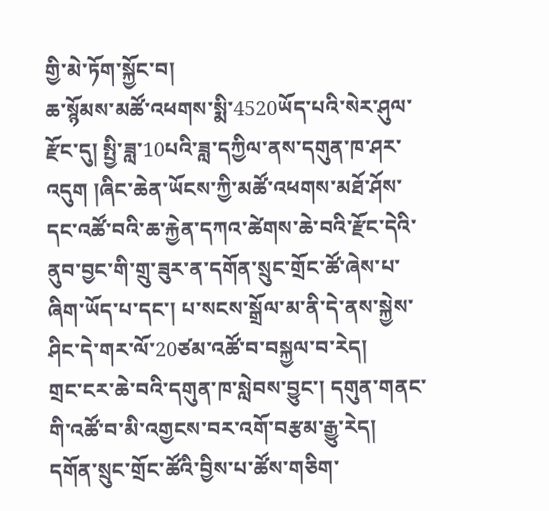གྱི་མེ་ཏོག་སྐྱོང་བ།
ཆ་སྙོམས་མཚོ་འཕགས་སྨི་4520ཡོད་པའི་སེར་ཤུལ་རྫོང་དུ། སྤྱི་ཟླ་10པའི་ཟླ་དཀྱིལ་ནས་དགུན་ཁ་ཤར་འདུག །ཞིང་ཆེན་ཡོངས་ཀྱི་མཚོ་འཕགས་མཐོ་ཤོས་དང་འཚོ་བའི་ཆ་རྐྱེན་དཀའ་ཚེགས་ཆེ་བའི་རྫོང་དེའི་ནུབ་བྱང་གི་གྲུ་ཟུར་ན་དགོན་སྲུང་གྲོང་ཚོ་ཞེས་པ་ཞིག་ཡོད་པ་དང་། པ་སངས་སྒྲོལ་མ་ནི་དེ་ནས་སྐྱེས་ཤིང་དེ་གར་ལོ་20ཙམ་འཚོ་བ་བསྐྱལ་བ་རེད།
གྲང་ངར་ཆེ་བའི་དགུན་ཁ་སླེབས་བྱུང་། དགུན་གནང་གི་འཚོ་བ་མི་འགྱངས་བར་འགོ་བརྩམ་རྒྱུ་རེད། དགོན་སྲུང་གྲོང་ཚོའི་བྱིས་པ་ཚོས་གཅིག་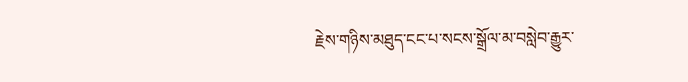རྗེས་གཉིས་མཐུད་ངང་པ་སངས་སྒྲོལ་མ་བསླེབ་རྒྱུར་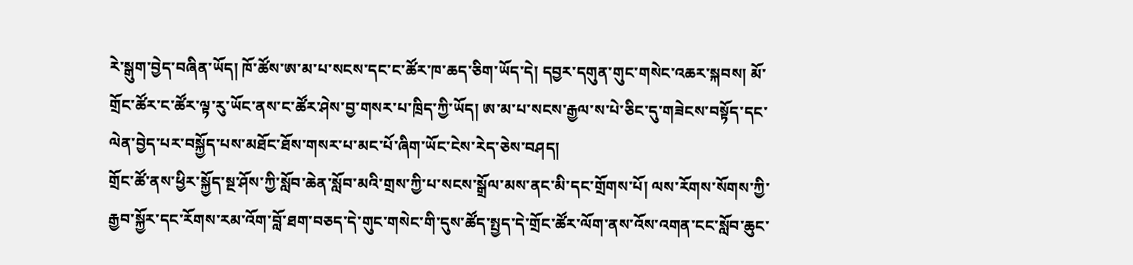རེ་སྒུག་བྱེད་བཞིན་ཡོད། ཁོ་ཚོས་ཨ་མ་པ་སངས་དང་ང་ཚོར་ཁ་ཆད་ཅིག་ཡོད་དེ། དབྱར་དགུན་གུང་གསེང་འཆར་སྐབས། མོ་གྲོང་ཚོར་ང་ཚོར་ལྟ་རུ་ཡོང་ནས་ང་ཚོར་ཤེས་བྱ་གསར་པ་ཁྲིད་ཀྱི་ཡོད། ཨ་མ་པ་སངས་རྒྱལ་ས་པེ་ཅིང་དུ་གཟེངས་བསྟོད་དང་ལེན་བྱེད་པར་བསྐྱོད་པས་མཐོང་ཐོས་གསར་པ་མང་པོ་ཞིག་ཡོང་ངེས་རེད་ཅེས་བཤད།
གྲོང་ཚོ་ནས་ཕྱིར་སྐྱོད་སྔ་ཤོས་ཀྱི་སློབ་ཆེན་སློབ་མའི་གྲས་ཀྱི་པ་སངས་སྒྲོལ་མས་ནང་མི་དང་གྲོགས་པོ། ལས་རོགས་སོགས་ཀྱི་རྒྱབ་སྐྱོར་དང་རོགས་རམ་འོག་བློ་ཐག་བཅད་དེ་གུང་གསེང་གི་དུས་ཚོད་སྤྱད་དེ་གྲོང་ཚོར་ལོག་ནས་འོས་འགན་ངང་སློབ་ཆུང་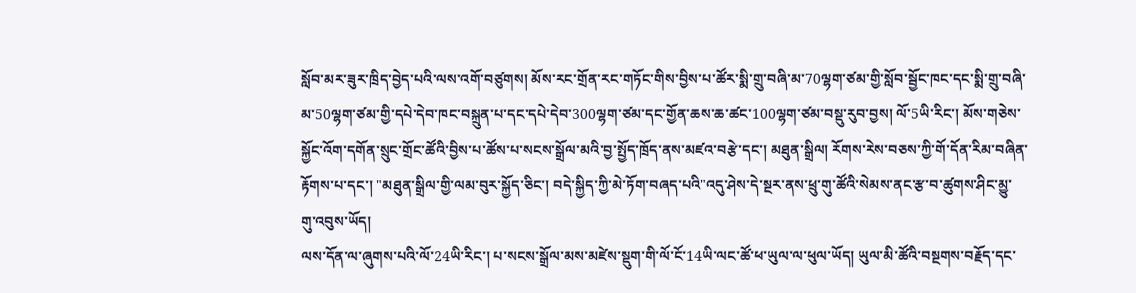སློབ་མར་ཟུར་ཁྲིད་བྱེད་པའི་ལས་འགོ་བཙུགས། མོས་རང་གྲོན་རང་གཏོང་གིས་བྱིས་པ་ཚོར་སྨི་གྲུ་བཞི་མ་70ལྷག་ཙམ་གྱི་སློབ་སྦྱོང་ཁང་དང་སྨི་གྲུ་བཞི་མ་50ལྷག་ཙམ་གྱི་དཔེ་དེབ་ཁང་བསྐྲུན་པ་དང་དཔེ་དེབ་300ལྷག་ཙམ་དང་གྱོན་ཆས་ཆ་ཚང་100ལྷག་ཙམ་བསྡུ་རུབ་བྱས། ལོ་5ཡི་རིང་། མོས་གཅེས་སྐྱོང་འོག་དགོན་སྲུང་གྲོང་ཚོའི་བྱིས་པ་ཚོས་པ་སངས་སྒྲོལ་མའི་བྱ་སྤྱོད་ཁྲོད་ནས་མཛའ་བརྩེ་དང་། མཐུན་སྒྲིལ། རོགས་རེས་བཅས་ཀྱི་གོ་དོན་རིམ་བཞིན་རྟོགས་པ་དང་། "མཐུན་སྒྲིལ་གྱི་ལམ་བུར་སྐྱོད་ཅིང་། བདེ་སྐྱིད་ཀྱི་མེ་ཏོག་བཞད་པའི"འདུ་ཤེས་དེ་སྔར་ནས་ཕྲུ་གུ་ཚོའི་སེམས་ནང་རྩ་བ་ཚུགས་ཤིང་མྱུ་གུ་འབུས་ཡོད།
ལས་དོན་ལ་ཞུགས་པའི་ལོ་24ཡི་རིང་། པ་སངས་སྒྲོལ་མས་མཛེས་སྡུག་གི་ལོ་ངོ་14ཡི་ལང་ཚོ་ཕ་ཡུལ་ལ་ཕུལ་ཡོད། ཡུལ་མི་ཚོའི་བསྔགས་བརྗོད་དང་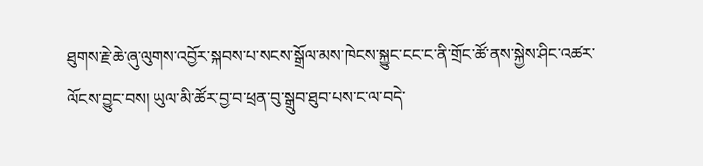ཐུགས་རྗེ་ཆེ་ཞུ་ལུགས་འབྱོར་སྐབས་པ་སངས་སྒྲོལ་མས་ཁེངས་སྐྱུང་ངང་ང་ནི་གྲོང་ཚོ་ནས་སྐྱེས་ཤིང་འཚར་ལོངས་བྱུང་བས། ཡུལ་མི་ཚོར་བྱ་བ་ཕྲན་བུ་སྒྲུབ་ཐུབ་པས་ང་ལ་བདེ་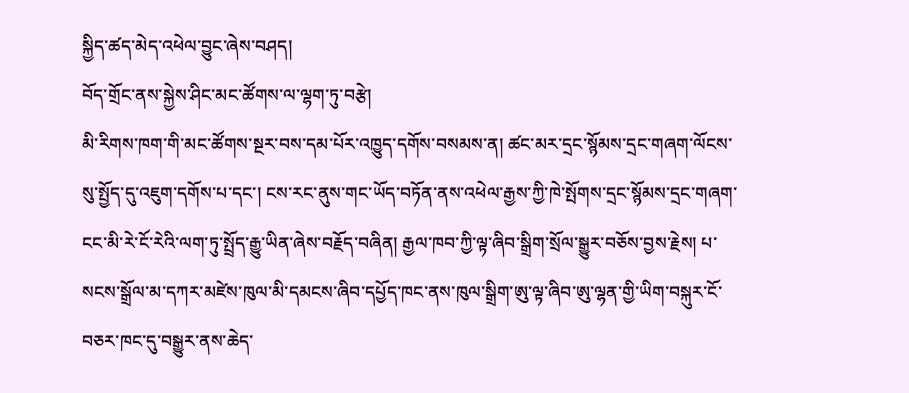སྐྱིད་ཚད་མེད་འཕེལ་བྱུང་ཞེས་བཤད།
བོད་གྲོང་ནས་སྐྱེས་ཤིང་མང་ཚོགས་ལ་ལྷག་ཏུ་བརྩེ།
མི་རིགས་ཁག་གི་མང་ཚོགས་སྔར་བས་དམ་པོར་འཁྱུད་དགོས་བསམས་ན། ཚང་མར་དྲང་སྙོམས་དྲང་གཞག་ལོངས་སུ་སྤྱོད་དུ་འཇུག་དགོས་པ་དང་། ངས་རང་ནུས་གང་ཡོད་བཏོན་ནས་འཕེལ་རྒྱས་ཀྱི་ཁེ་སྤོགས་དྲང་སྙོམས་དྲང་གཞག་ངང་མི་རེ་ངོ་རེའི་ལག་ཏུ་སྤྲོད་རྒྱུ་ཡིན་ཞེས་བརྗོད་བཞིན། རྒྱལ་ཁབ་ཀྱི་ལྟ་ཞིབ་སྒྲིག་སྲོལ་སྒྱུར་བཅོས་བྱས་རྗེས། པ་སངས་སྒྲོལ་མ་དཀར་མཛེས་ཁུལ་མི་དམངས་ཞིབ་དཔྱོད་ཁང་ནས་ཁུལ་སྒྲིག་ཨུ་ལྟ་ཞིབ་ཨུ་ལྷན་གྱི་ཡིག་བསྐུར་ངོ་བཅར་ཁང་དུ་བསྒྱུར་ནས་ཆེད་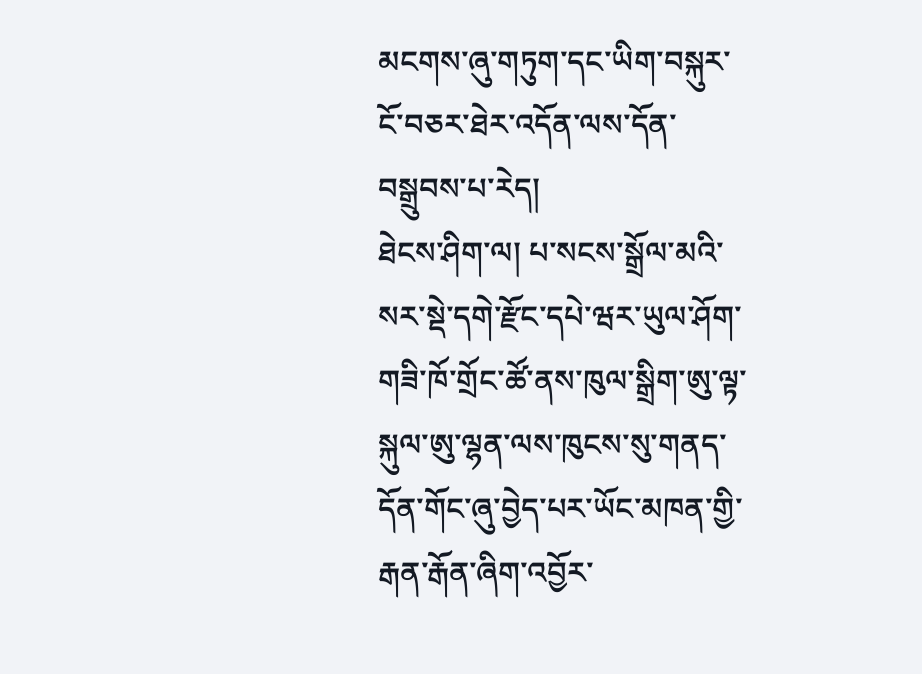མངགས་ཞུ་གཏུག་དང་ཡིག་བསྐུར་ངོ་བཅར་ཐེར་འདོན་ལས་དོན་བསྒྲུབས་པ་རེད།
ཐེངས་ཤིག་ལ། པ་སངས་སྒྲོལ་མའི་སར་སྡེ་དགེ་རྫོང་དཔེ་ཝར་ཡུལ་ཤོག་གཟི་ཁོ་གྲོང་ཚོ་ནས་ཁུལ་སྒྲིག་ཨུ་ལྟ་སྐུལ་ཨུ་ལྷན་ལས་ཁུངས་སུ་གནད་དོན་གོང་ཞུ་བྱེད་པར་ཡོང་མཁན་གྱི་རྒན་རྒོན་ཞིག་འབྱོར་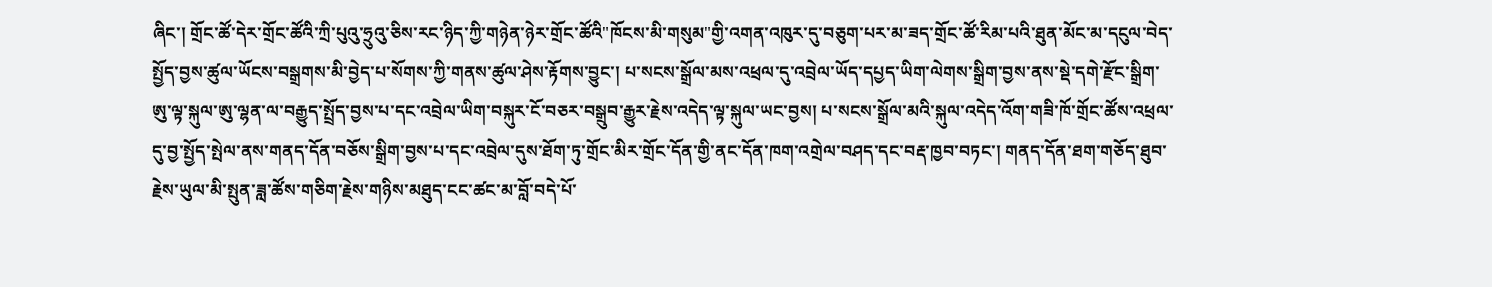ཞིང་། གྲོང་ཚོ་དེར་གྲོང་ཚོའི་ཀྲི་པུའུ་ཧྲུའུ་ཅིས་རང་ཉིད་ཀྱི་གཉེན་ཉེར་གྲོང་ཚོའི"ཁོངས་མི་གསུམ"གྱི་འགན་འཁུར་དུ་བཅུག་པར་མ་ཟད་གྲོང་ཚོ་རིམ་པའི་ཐུན་མོང་མ་དངུལ་བེད་སྤྱོད་བྱས་ཚུལ་ཡོངས་བསྒྲགས་མི་བྱེད་པ་སོགས་ཀྱི་གནས་ཚུལ་ཤེས་རྟོགས་བྱུང་། པ་སངས་སྒྲོལ་མས་འཕྲལ་དུ་འབྲེལ་ཡོད་དཔྱད་ཡིག་ལེགས་སྒྲིག་བྱས་ནས་སྡེ་དགེ་རྫོང་སྒྲིག་ཨུ་ལྟ་སྐུལ་ཨུ་ལྷན་ལ་བརྒྱུད་སྤྲོད་བྱས་པ་དང་འབྲེལ་ཡིག་བསྐུར་ངོ་བཅར་བསྒྲུབ་རྒྱུར་རྗེས་འདེད་ལྟ་སྐུལ་ཡང་བྱས། པ་སངས་སྒྲོལ་མའི་སྐུལ་འདེད་འོག་གཟི་ཁོ་གྲོང་ཚོས་འཕྲལ་དུ་བྱ་སྤྱོད་སྤེལ་ནས་གནད་དོན་བཅོས་སྒྲིག་བྱས་པ་དང་འབྲེལ་དུས་ཐོག་ཏུ་གྲོང་མིར་གྲོང་དོན་གྱི་ནང་དོན་ཁག་འགྲེལ་བཤད་དང་བརྡ་ཁྱབ་བཏང་། གནད་དོན་ཐག་གཅོད་ཐུབ་རྗེས་ཡུལ་མི་སྤུན་ཟླ་ཚོས་གཅིག་རྗེས་གཉིས་མཐུད་ངང་ཚང་མ་བློ་བདེ་པོ་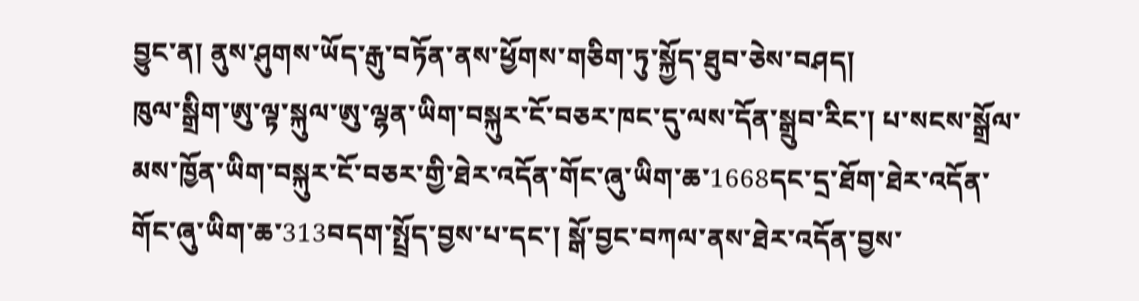བྱུང་ན། ནུས་ཤུགས་ཡོད་རྒུ་བཏོན་ནས་ཕྱོགས་གཅིག་ཏུ་སྐྱོད་ཐུབ་ཅེས་བཤད།
ཁུལ་སྒྲིག་ཨུ་ལྟ་སྐུལ་ཨུ་ལྷན་ཡིག་བསྐུར་ངོ་བཅར་ཁང་དུ་ལས་དོན་སྒྲུབ་རིང་། པ་སངས་སྒྲོལ་མས་ཁྱོན་ཡིག་བསྐུར་ངོ་བཅར་གྱི་ཐེར་འདོན་གོང་ཞུ་ཡིག་ཆ་1668དང་དྲ་ཐོག་ཐེར་འདོན་གོང་ཞུ་ཡིག་ཆ་313བདག་སྤྲོད་བྱས་པ་དང་། སྒོ་བྱང་བཀལ་ནས་ཐེར་འདོན་བྱས་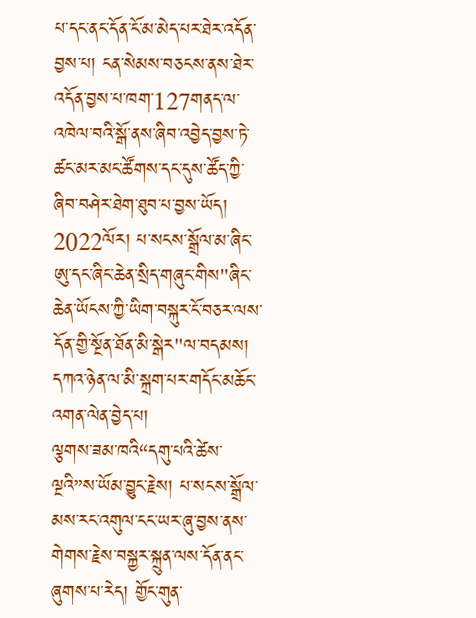པ་དང་ནང་དོན་ངོ་མ་མེད་པར་ཐེར་འདོན་བྱས་པ། ངན་སེམས་བཅངས་ནས་ཐེར་འདོན་བྱས་པ་ཁག་127གནད་ལ་འཁེལ་བའི་སྒོ་ནས་ཞིབ་འབྱེད་བྱས་ཏེ་ཚང་མར་མང་ཚོགས་དང་དུས་ཚོད་ཀྱི་ཞིབ་བཤེར་ཐེག་ཐུབ་པ་བྱས་ཡོད། 2022ལོར། པ་སངས་སྒྲོལ་མ་ཞིང་ཨུ་དང་ཞིང་ཆེན་སྲིད་གཞུང་གིས"ཞིང་ཆེན་ཡོངས་ཀྱི་ཡིག་བསྐུར་ངོ་བཅར་ལས་དོན་གྱི་སྔོན་ཐོན་མི་སྒེར"ལ་བདམས།
དཀའ་ཉེན་ལ་མི་སྐྲག་པར་གདོང་མཆོང་འགན་ལེན་བྱེད་པ།
ལྕགས་ཟམ་ཁའི“དགུ་པའི་ཚེས་ལྔའི”ས་ཡོམ་བྱུང་རྗེས། པ་སངས་སྒྲོལ་མས་རང་འགུལ་ངང་ཡར་ཞུ་བྱས་ནས་གེགས་རྗེས་བསྐྱར་སྐྲུན་ལས་དོན་ནང་ཞུགས་པ་རེད། གྱོང་གུན་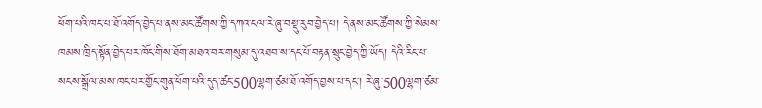ཕོག་པའི་ཁང་པ་ཐོ་འགོད་བྱེད་པ་ནས་མང་ཚོགས་ཀྱི་དཀའ་ངལ་རེ་ཞུ་བསྡུ་རུབ་བྱེད་པ། དེ་ནས་མང་ཚོགས་ཀྱི་སེམས་ཁམས་ཁྲིད་སྟོན་བྱེད་པར་ཁོང་གིས་ཐོག་མཐའ་བར་གསུམ་དུ་འཐབ་ས་དང་པོ་བརྟན་སྲུང་བྱེད་ཀྱི་ཡོད། དེའི་རིང་པ་སངས་སྒྲོལ་མས་ཁང་པར་གྱོང་གུན་ཕོག་པའི་དུད་ཚང་500ལྷག་ཙམ་ཐོ་འགོད་བྱས་པ་དང་། རེ་ཞུ་500ལྷག་ཙམ་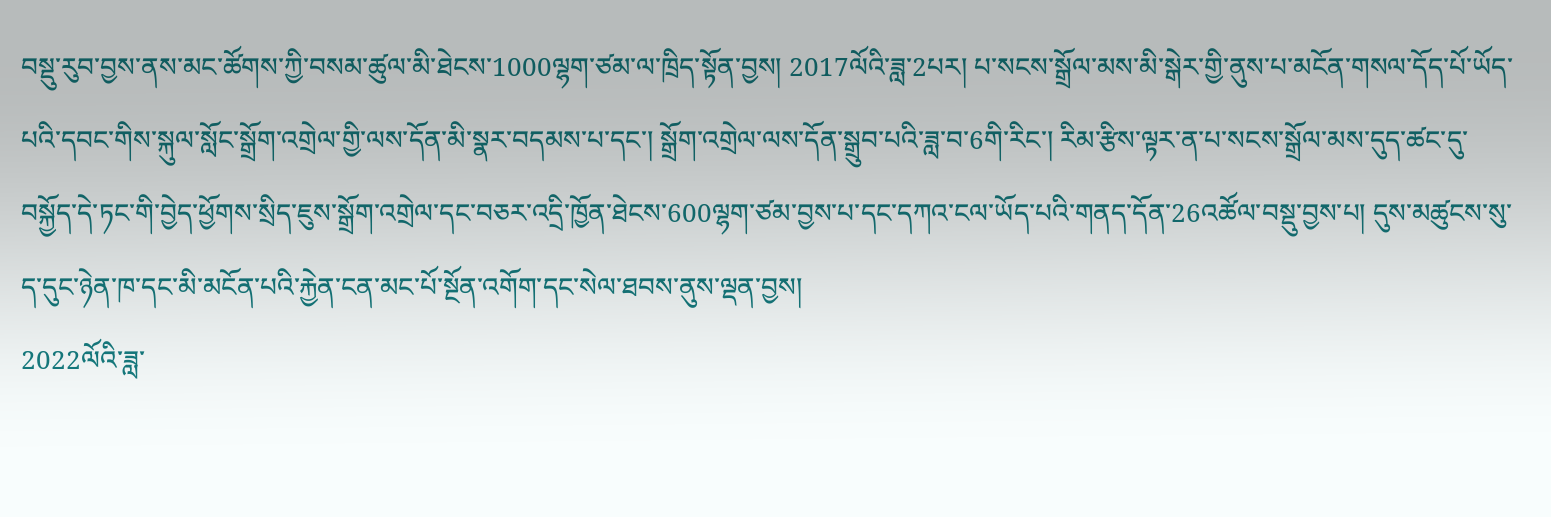བསྡུ་རུབ་བྱས་ནས་མང་ཚོགས་ཀྱི་བསམ་ཚུལ་མི་ཐེངས་1000ལྷག་ཙམ་ལ་ཁྲིད་སྟོན་བྱས། 2017ལོའི་ཟླ་2པར། པ་སངས་སྒྲོལ་མས་མི་སྒེར་གྱི་ནུས་པ་མངོན་གསལ་དོད་པོ་ཡོད་པའི་དབང་གིས་སྐུལ་སློང་སྒྲོག་འགྲེལ་གྱི་ལས་དོན་མི་སྣར་བདམས་པ་དང་། སྒྲོག་འགྲེལ་ལས་དོན་སྒྲུབ་པའི་ཟླ་བ་6གི་རིང་། རིམ་རྩིས་ལྟར་ན་པ་སངས་སྒྲོལ་མས་དུད་ཚང་དུ་བསྐྱོད་དེ་ཏང་གི་བྱེད་ཕྱོགས་སྲིད་ཇུས་སྒྲོག་འགྲེལ་དང་བཅར་འདྲི་ཁྱོན་ཐེངས་600ལྷག་ཙམ་བྱས་པ་དང་དཀའ་ངལ་ཡོད་པའི་གནད་དོན་26འཚོལ་བསྡུ་བྱས་པ། དུས་མཚུངས་སུ་ད་དུང་ཉེན་ཁ་དང་མི་མངོན་པའི་རྐྱེན་ངན་མང་པོ་སྔོན་འགོག་དང་སེལ་ཐབས་ནུས་ལྡན་བྱས།
2022ལོའི་ཟླ་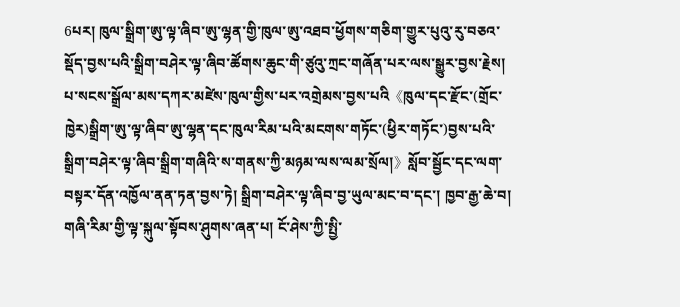6པར། ཁུལ་སྒྲིག་ཨུ་ལྟ་ཞིབ་ཨུ་ལྷན་གྱི་ཁུལ་ཨུ་འཐབ་ཕྱོགས་གཅིག་གྱུར་པུའུ་རུ་བཅའ་སྡོད་བྱས་པའི་སྒྲིག་བཤེར་ལྟ་ཞིབ་ཚོགས་ཆུང་གི་ཙུའུ་ཀྲང་གཞོན་པར་ལས་སྒྱུར་བྱས་རྗེས། པ་སངས་སྒྲོལ་མས་དཀར་མཛེས་ཁུལ་གྱིས་པར་འགྲེམས་བྱས་པའི《ཁུལ་དང་རྫོང་(གྲོང་ཁྱེར)སྒྲིག་ཨུ་ལྟ་ཞིབ་ཨུ་ལྷན་དང་ཁུལ་རིམ་པའི་མངགས་གཏོང་(ཕྱིར་གཏོང་)བྱས་པའི་སྒྲིག་བཤེར་ལྟ་ཞིབ་སྒྲིག་གཞིའི་ས་གནས་ཀྱི་མཉམ་ལས་ལམ་སྲོལ།》སློབ་སྦྱོང་དང་ལག་བསྟར་དོན་འཁྱོལ་ནན་ཏན་བྱས་ཏེ། སྒྲིག་བཤེར་ལྟ་ཞིབ་བྱ་ཡུལ་མང་བ་དང་། ཁྱབ་རྒྱ་ཆེ་བ། གཞི་རིམ་གྱི་ལྟ་སྐུལ་སྟོབས་ཤུགས་ཞན་པ། ངོ་ཤེས་ཀྱི་སྤྱི་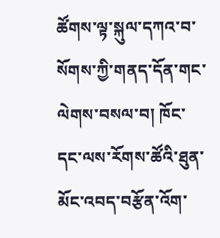ཚོགས་ལྟ་སྐུལ་དཀའ་བ་སོགས་ཀྱི་གནད་དོན་གང་ལེགས་བསལ་བ། ཁོང་དང་ལས་རོགས་ཚོའི་ཐུན་མོང་འབད་བརྩོན་འོག་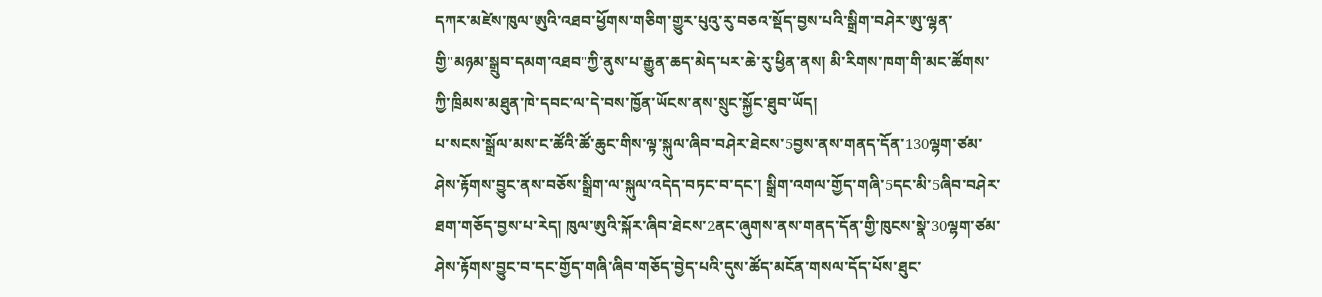དཀར་མཛེས་ཁུལ་ཨུའི་འཐབ་ཕྱོགས་གཅིག་གྱུར་པུའུ་རུ་བཅའ་སྡོད་བྱས་པའི་སྒྲིག་བཤེར་ཨུ་ལྷན་གྱི"མཉམ་སྒྲུབ་དམག་འཐབ"ཀྱི་ནུས་པ་རྒྱུན་ཆད་མེད་པར་ཆེ་རུ་ཕྱིན་ནས། མི་རིགས་ཁག་གི་མང་ཚོགས་ཀྱི་ཁྲིམས་མཐུན་ཁེ་དབང་ལ་དེ་བས་ཁྱོན་ཡོངས་ནས་སྲུང་སྐྱོང་ཐུབ་ཡོད།
པ་སངས་སྒྲོལ་མས་ང་ཚོའི་ཚོ་ཆུང་གིས་ལྟ་སྐུལ་ཞིབ་བཤེར་ཐེངས་5བྱས་ནས་གནད་དོན་130ལྷག་ཙམ་ཤེས་རྟོགས་བྱུང་ནས་བཅོས་སྒྲིག་ལ་སྐུལ་འདེད་བཏང་བ་དང་། སྒྲིག་འགལ་གྱོད་གཞི་5དང་མི་5ཞིབ་བཤེར་ཐག་གཅོད་བྱས་པ་རེད། ཁུལ་ཨུའི་སྐོར་ཞིབ་ཐེངས་2ནང་ཞུགས་ནས་གནད་དོན་གྱི་ཁུངས་སྣེ་30ལྷག་ཙམ་ཤེས་རྟོགས་བྱུང་བ་དང་གྱོད་གཞི་ཞིབ་གཅོད་བྱེད་པའི་དུས་ཚོད་མངོན་གསལ་དོད་པོས་ཐུང་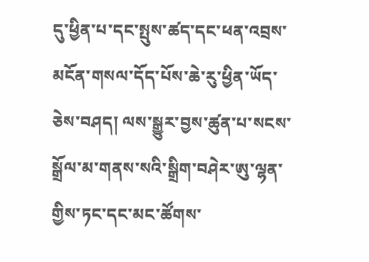དུ་ཕྱིན་པ་དང་སྤུས་ཚད་དང་ཕན་འབྲས་མངོན་གསལ་དོད་པོས་ཆེ་རུ་ཕྱིན་ཡོད་ཅེས་བཤད། ལས་སྒྱུར་བྱས་ཚུན་པ་སངས་སྒྲོལ་མ་གནས་སའི་སྒྲིག་བཤེར་ཨུ་ལྷན་གྱིས་ཏང་དང་མང་ཚོགས་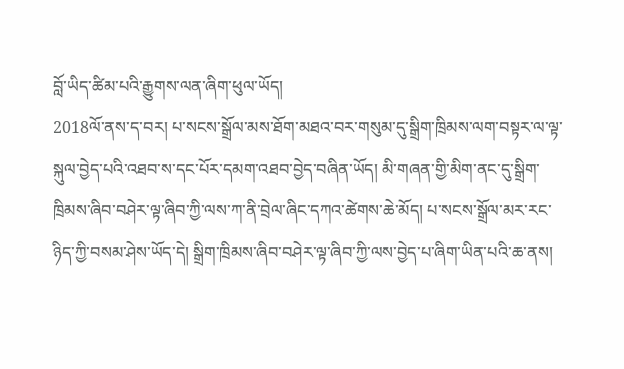བློ་ཡིད་ཚིམ་པའི་རྒྱུགས་ལན་ཞིག་ཕུལ་ཡོད།
2018ལོ་ནས་ད་བར། པ་སངས་སྒྲོལ་མས་ཐོག་མཐའ་བར་གསུམ་དུ་སྒྲིག་ཁྲིམས་ལག་བསྟར་ལ་ལྟ་སྐུལ་བྱེད་པའི་འཐབ་ས་དང་པོར་དམག་འཐབ་བྱེད་བཞིན་ཡོད། མི་གཞན་གྱི་མིག་ནང་དུ་སྒྲིག་ཁྲིམས་ཞིབ་བཤེར་ལྟ་ཞིབ་ཀྱི་ལས་ཀ་ནི་བྲེལ་ཞིང་དཀའ་ཚེགས་ཆེ་མོད། པ་སངས་སྒྲོལ་མར་རང་ཉིད་ཀྱི་བསམ་ཤེས་ཡོད་དེ། སྒྲིག་ཁྲིམས་ཞིབ་བཤེར་ལྟ་ཞིབ་ཀྱི་ལས་བྱེད་པ་ཞིག་ཡིན་པའི་ཆ་ནས།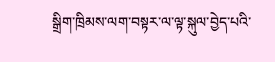སྒྲིག་ཁྲིམས་ལག་བསྟར་ལ་ལྟ་སྐུལ་བྱེད་པའི་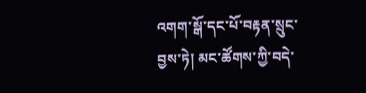འགག་སྒོ་དང་པོ་བརྟན་སྲུང་བྱས་ཏེ། མང་ཚོགས་ཀྱི་བདེ་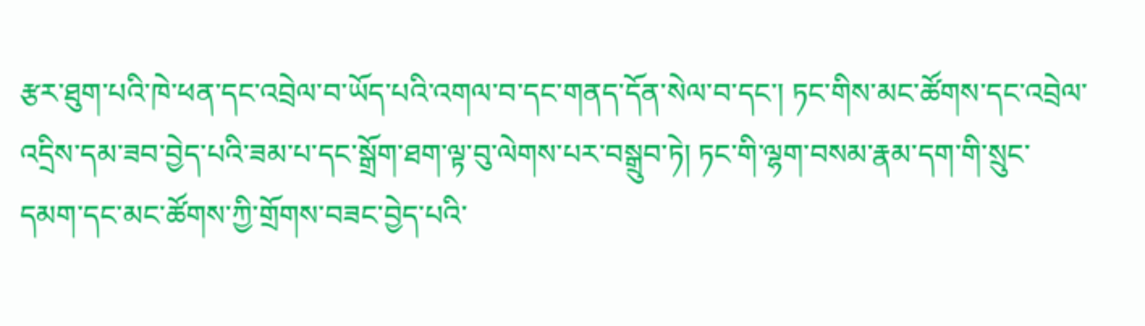རྩར་ཐུག་པའི་ཁེ་ཕན་དང་འབྲེལ་བ་ཡོད་པའི་འགལ་བ་དང་གནད་དོན་སེལ་བ་དང་། ཏང་གིས་མང་ཚོགས་དང་འབྲེལ་འདྲིས་དམ་ཟབ་བྱེད་པའི་ཟམ་པ་དང་སྒྲོག་ཐག་ལྟ་བུ་ལེགས་པར་བསྒྲུབ་ཏེ། ཏང་གི་ལྷག་བསམ་རྣམ་དག་གི་སྲུང་དམག་དང་མང་ཚོགས་ཀྱི་གྲོགས་བཟང་བྱེད་པའི་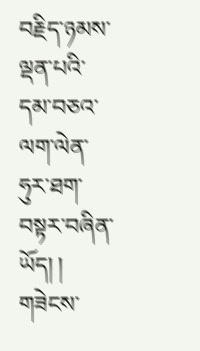བརྗིད་ཉམས་ལྡན་པའི་དམ་བཅའ་ལག་ལེན་ཧུར་ཐག་བསྟར་བཞིན་ཡོད། །
གཟེངས་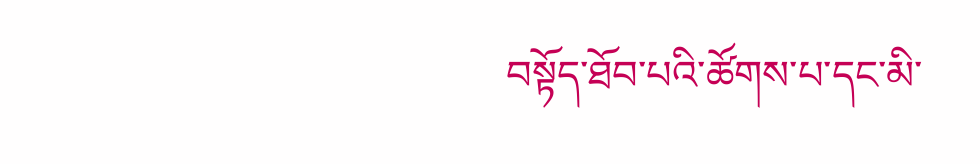བསྟོད་ཐོབ་པའི་ཚོགས་པ་དང་མི་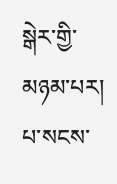སྒེར་གྱི་མཉམ་པར།
པ་སངས་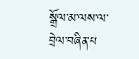སྒྲོལ་མ་ལས་ལ་བྲེལ་བཞིན་པ